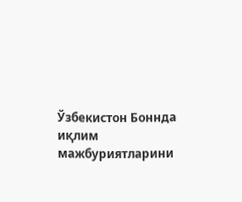Ўзбекистон Боннда иқлим мажбуриятларини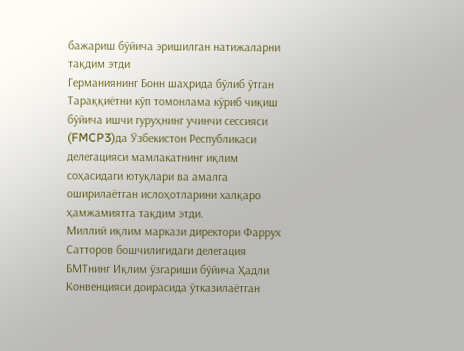бажариш бўйича эришилган натижаларни тақдим этди
Германиянинг Бонн шаҳрида бўлиб ўтган Тараққиётни кўп томонлама кўриб чиқиш бўйича ишчи гуруҳнинг учинчи сессияси (FMCP3)да Ўзбекистон Республикаси делегацияси мамлакатнинг иқлим соҳасидаги ютуқлари ва амалга оширилаётган ислоҳотларини халқаро ҳамжамиятга тақдим этди.
Миллий иқлим маркази директори Фаррух Сатторов бошчилигидаги делегация БМТнинг Иқлим ўзгариши бўйича Ҳадли Конвенцияси доирасида ўтказилаётган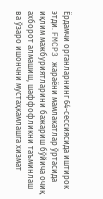Ёрдамчи органларнинг 64-сессиясида иштирок этди. FMCP3 жараёни мамлакатлар ўртасида иқлим мажбуриятларини бажариш бўйича очиқ ахборот алмашиш, шаффофликни таъминлаш ва ўзаро ишончни мустаҳкамлашга хизмат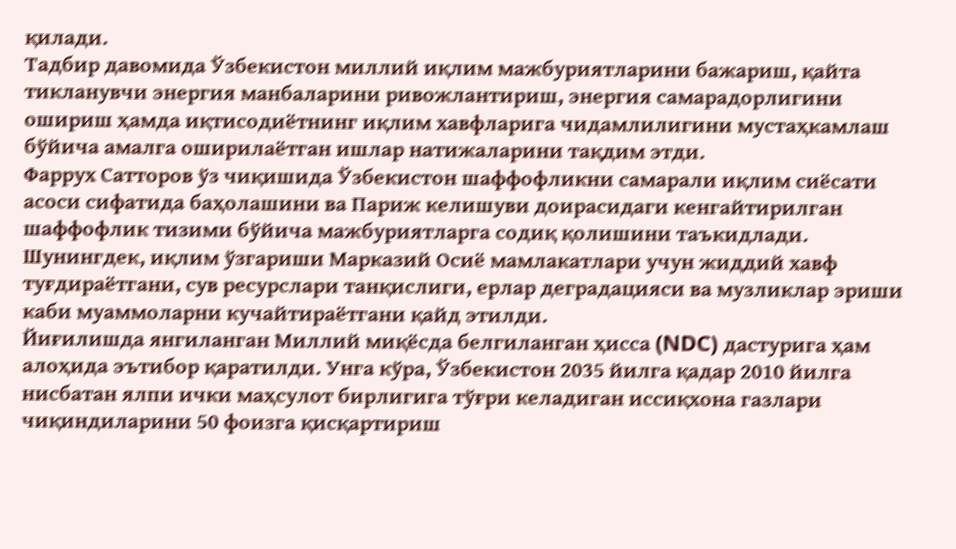қилади.
Тадбир давомида Ўзбекистон миллий иқлим мажбуриятларини бажариш, қайта тикланувчи энергия манбаларини ривожлантириш, энергия самарадорлигини ошириш ҳамда иқтисодиётнинг иқлим хавфларига чидамлилигини мустаҳкамлаш бўйича амалга оширилаётган ишлар натижаларини тақдим этди.
Фаррух Сатторов ўз чиқишида Ўзбекистон шаффофликни самарали иқлим сиёсати асоси сифатида баҳолашини ва Париж келишуви доирасидаги кенгайтирилган шаффофлик тизими бўйича мажбуриятларга содиқ қолишини таъкидлади. Шунингдек, иқлим ўзгариши Марказий Осиё мамлакатлари учун жиддий хавф туғдираётгани, сув ресурслари танқислиги, ерлар деградацияси ва музликлар эриши каби муаммоларни кучайтираётгани қайд этилди.
Йиғилишда янгиланган Миллий миқёсда белгиланган ҳисса (NDC) дастурига ҳам алоҳида эътибор қаратилди. Унга кўра, Ўзбекистон 2035 йилга қадар 2010 йилга нисбатан ялпи ички маҳсулот бирлигига тўғри келадиган иссиқхона газлари чиқиндиларини 50 фоизга қисқартириш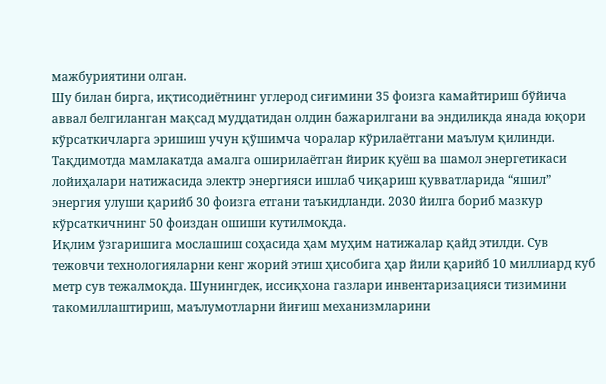мажбуриятини олган.
Шу билан бирга, иқтисодиётнинг углерод сиғимини 35 фоизга камайтириш бўйича аввал белгиланган мақсад муддатидан олдин бажарилгани ва эндиликда янада юқори кўрсаткичларга эришиш учун қўшимча чоралар кўрилаётгани маълум қилинди.
Тақдимотда мамлакатда амалга оширилаётган йирик қуёш ва шамол энергетикаси лойиҳалари натижасида электр энергияси ишлаб чиқариш қувватларида “яшил” энергия улуши қарийб 30 фоизга етгани таъкидланди. 2030 йилга бориб мазкур кўрсаткичнинг 50 фоиздан ошиши кутилмоқда.
Иқлим ўзгаришига мослашиш соҳасида ҳам муҳим натижалар қайд этилди. Сув тежовчи технологияларни кенг жорий этиш ҳисобига ҳар йили қарийб 10 миллиард куб метр сув тежалмоқда. Шунингдек, иссиқхона газлари инвентаризацияси тизимини такомиллаштириш, маълумотларни йиғиш механизмларини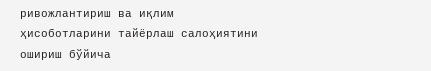ривожлантириш ва иқлим ҳисоботларини тайёрлаш салоҳиятини ошириш бўйича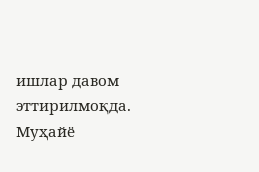ишлар давом эттирилмоқда.
Муҳайё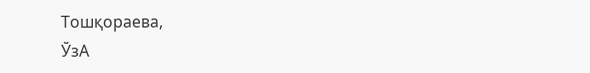Тошқораева,
ЎзА